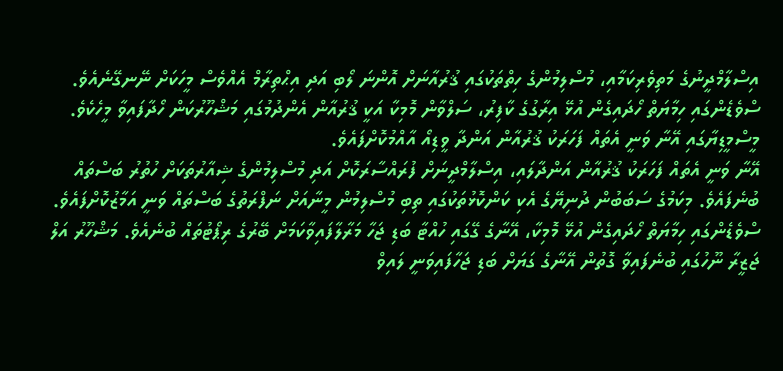އިސްލާމްދީނުގެ މަތިވެރިކަމާއި، މުސްލިމުންގެ ހިތްތަކުގައި ޤުރުއާނަށް އޮންނަ ލޯބި އަދި އިޙްތިރާމް އެއްވެސް މީހަކަށް ނޭނގޭނެއެވެ. ސްވެޑެންގައި ހިމާޔަތް ހޯދައިގެން އުޅޭ އިރާގުގެ ކާފިރު، ސަލްވާން މޮމިކާ އަކީ ޤުރުއާން އެންދުމުގައި މަޝްހޫރުކަން ހޯދާފައިވާ މީހެކެވެ. މީސްމީޑިޔާގައި އޭނާ ވަނީ އެތައް ފަހަރަކު ޤުރުއާން އަންދާ ވީޑިއޯ އާއްމުކޮށްފައެވެ.
އޭނާ ވަނީ އެތައް ފަހަރަކު ޤުރުއާން އަންދާލައި، އިސްލާމްދީނަށް ފުރައްސާރަކޮށް އަދި މުސްލިމުންގެ ޝިއާރުތަކަށް ހުތުރު ބަސްތައް ބުނެފައެވެ. މިކަމުގެ ސަބަބުން ދުނިޔޭގެ އެކި ކަންކޮޅުތަކުގައި ތިބި މުސްލިމުން މީނާއަށް ނަފްރަތުގެ ބަސްތައް ވަނީ އަމާޒުކޮށްފައެވެ.
ސްވެޑެންގައި ހިމާޔަތް ހޯދައިގެން އުޅޭ މޮމިކާ، އޭނާގެ ގޭގައި ހުއްޓާ ބަޑި ޖަހާ މަރާލާފައިވާކަމަށް ބޭރުގެ ރިޕޯޓުތައް ބުނެއެވެ. މަޝްހޫރު އަލް ޖަޒީރާ ނޫހުގައި ބުނެފައިވާ ގޮތުން އޭނާގެ ގަޔަށް ބަޑި ޖަހާފައިވަނީ ލައިވް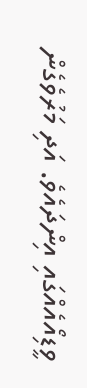ވީޑިއޯއެއްގައި އިންދައެވެ. އަދި މަރުވެގެން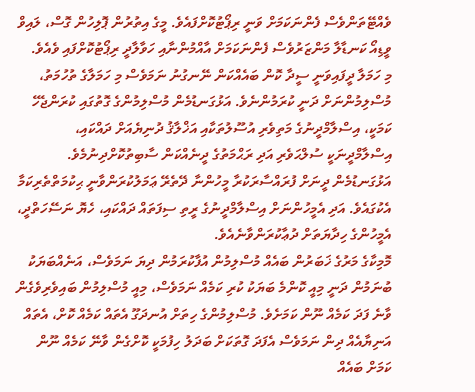ވެއްޓޭތަންވެސް ފެންނަކަމަށް ވަނީ ރިޕޯޓުކޮށްފައެވެ. މީގެ އިތުރުން ޕޮލިހުން ގޮސް، ލައިވް ވީޑިއޯ ކަނޑާލާ މަންޒަރުވެސް ފެންނަކަމަށް އާއްމުންނާއި ހަވާލާދީ ރިޕޯޓުކޮށްފައި ވެއެވެ.
މި ހަމަލާ ދީފައިވަނީ ސީދާ ކޮން ބައެއްކަން ނޭނގުނު ނަމަވެސް މި ހަމަލާގެ ތުހުމަތު، މުސްލިމުންނަށް ދަނީ ކުރަމުންނެވެ. އަޅުގަނޑުމެން މުސްލިމުންގެ ގޮތުގައި ކުރަންޖެހޭ ކަމަކީ، އިސްލާމްދީނުގެ މަތިވެރި އުސޫލުތަކާއި އަޚްލާޤު ދުނިޔެއަށް ދައްކައި، އިސްލާމްދީނަކީ ސުލްޙަވެރި އަދި ރަޙްމަތުގެ ދީނެއްކަން ސާބިތުކޮށްދިނުމެވެ. އަޅުގަނޑުމެން ދީނަށް ފުރައްސާރަކުރާ މީހުންނާ ދޭތެރޭ ޢަމަލުކުރަންވާނީ ޙިކުމަތްތެރިކަމާ އެކުގައެވެ. އަދި އެމީހުންނަށް އިސްލާމްދީނުގެ ރީތި ސިފަތައް ދައްކައި، ހެޔޮ ނަސޭހަތްދީ، އެމީހުންގެ ހިދާޔަތަށް ދުޢާކުރަންވާނެއެވެ.
މޮމިކާގެ މަރުގެ ޚަބަރުން ބައެއް މުސްލިމުން އުފާކުރަމުން ދިޔަ ނަމަވެސް، އަނެއްބަޔަކު ބުނަމުން ދަނީ މިއީ ކޮންމެ ބަޔަކު ކުރި ކަމެއް ނަމަވެސް، މިއީ މުސްލިމުން ބައިވެރިވެގެން ވާނެ ފަދަ ކަމެއް ނޫން ކަމަށެވެ. މުސްލިމުންގެ ހިތަށް އުނދަގޫ އެތައް ކަމެއް ކޮށް، އެތައް އަނިޔާއެއް ދިން ނަމަވެސް އެފަދަ ގޮތަކަށް ބަދަލު ހިފުމަކީ ކޮށްގެން ވާނޭ ކަމެއް ނޫން ކަމަށް ބައެއް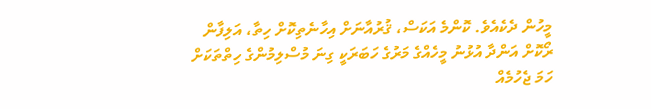މީހުން ދެކެއެވެ. ކޮންމެ އަކަސް، ޤުރުއާނަށް އިހާނެތިކޮށް ހިތާ، އަލިފާން ރޯކޮށް އަންދާ އުޅުނު މީހެއްގެ މަރުގެ ހަބަރަކީ ގިނަ މުސްލިމުންގެ ހިތްތަކަށް ހަމަ ޖެހުމެއް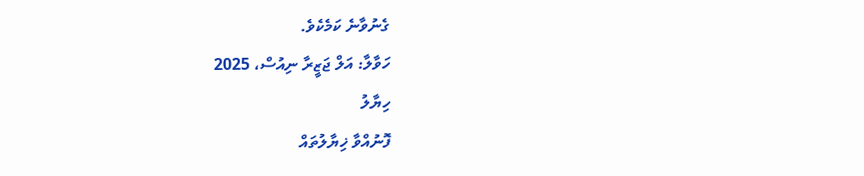ގެނުވާނެ ކަމެކެވެ.
ހަވާލާ: އަލް ޖަޒީރާ ނިއުސް، 2025
ހިޔާލު
ފޮނުއްވާ ޚިޔާލުތައް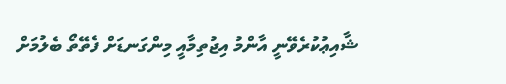ޝާއިޢުކުރެވޭނީ އާންމު އިޖުތިމާއީ މިންގަނޑަށް ފެތޭތޯ ބެލުމަށް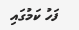ފަހު ކަމުގައި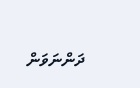ދަންނަވަން